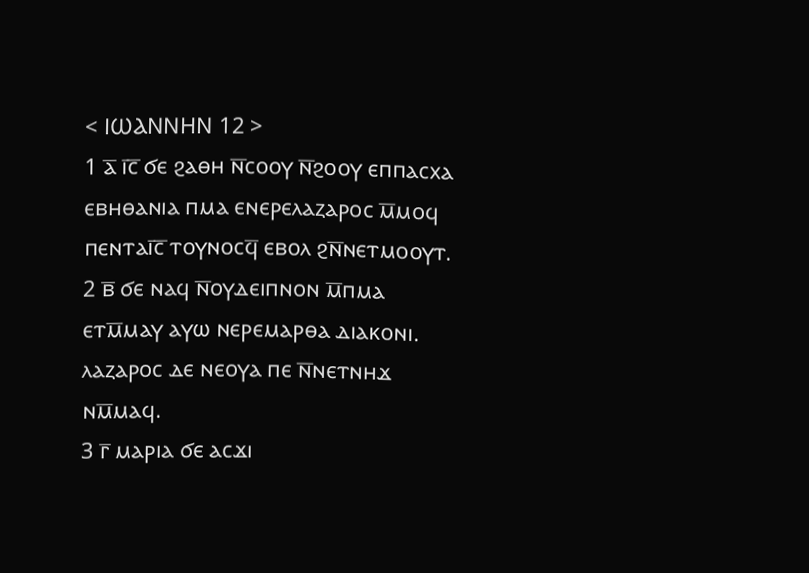< ⲒⲰⲀⲚⲚⲎⲚ 12 >
1 ⲁ̅ ⲓ̅ⲥ̅ ϭⲉ ϩⲁⲑⲏ ⲛ̅ⲥⲟⲟⲩ ⲛ̅ϩⲟⲟⲩ ⲉⲡⲡⲁⲥⲭⲁ ⲉⲃⲏⲑⲁⲛⲓⲁ ⲡⲙⲁ ⲉⲛⲉⲣⲉⲗⲁⲍⲁⲣⲟⲥ ⲙ̅ⲙⲟϥ ⲡⲉⲛⲧⲁⲓ̅ⲥ̅ ⲧⲟⲩⲛⲟⲥϥ̅ ⲉⲃⲟⲗ ϩⲛ̅ⲛⲉⲧⲙⲟⲟⲩⲧ.
2 ⲃ̅ ϭⲉ ⲛⲁϥ ⲛ̅ⲟⲩⲇⲉⲓⲡⲛⲟⲛ ⲙ̅ⲡⲙⲁ ⲉⲧⲙ̅ⲙⲁⲩ ⲁⲩⲱ ⲛⲉⲣⲉⲙⲁⲣⲑⲁ ⲇⲓⲁⲕⲟⲛⲓ. ⲗⲁⲍⲁⲣⲟⲥ ⲇⲉ ⲛⲉⲟⲩⲁ ⲡⲉ ⲛ̅ⲛⲉⲧⲛⲏϫ ⲛⲙ̅ⲙⲁϥ.
3 ⲅ̅ ⲙⲁⲣⲓⲁ ϭⲉ ⲁⲥϫⲓ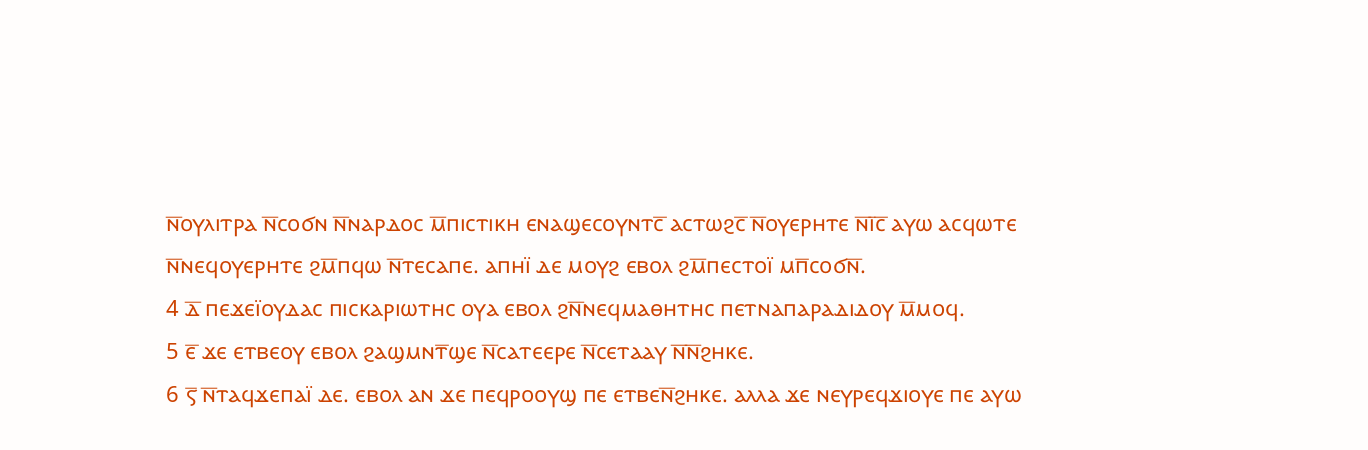ⲛ̅ⲟⲩⲗⲓⲧⲣⲁ ⲛ̅ⲥⲟϭⲛ ⲛ̅ⲛⲁⲣⲇⲟⲥ ⲙ̅ⲡⲓⲥⲧⲓⲕⲏ ⲉⲛⲁϣⲉⲥⲟⲩⲛⲧⲥ̅ ⲁⲥⲧⲱϩⲥ̅ ⲛ̅ⲟⲩⲉⲣⲏⲧⲉ ⲛ̅ⲓ̅ⲥ̅ ⲁⲩⲱ ⲁⲥϥⲱⲧⲉ ⲛ̅ⲛⲉϥⲟⲩⲉⲣⲏⲧⲉ ϩⲙ̅ⲡϥⲱ ⲛ̅ⲧⲉⲥⲁⲡⲉ. ⲁⲡⲏⲓ̈ ⲇⲉ ⲙⲟⲩϩ ⲉⲃⲟⲗ ϩⲙ̅ⲡⲉⲥⲧⲟⲓ̈ ⲙⲡ̅ⲥⲟϭⲛ̅.
4 ⲇ̅ ⲡⲉϫⲉⲓ̈ⲟⲩⲇⲁⲥ ⲡⲓⲥⲕⲁⲣⲓⲱⲧⲏⲥ ⲟⲩⲁ ⲉⲃⲟⲗ ϩⲛ̅ⲛⲉϥⲙⲁⲑⲏⲧⲏⲥ ⲡⲉⲧⲛⲁⲡⲁⲣⲁⲇⲓⲇⲟⲩ ⲙ̅ⲙⲟϥ.
5 ⲉ̅ ϫⲉ ⲉⲧⲃⲉⲟⲩ ⲉⲃⲟⲗ ϩⲁϣⲙⲛⲧ̅ϣⲉ ⲛ̅ⲥⲁⲧⲉⲉⲣⲉ ⲛ̅ⲥⲉⲧⲁⲁⲩ ⲛ̅ⲛ̅ϩⲏⲕⲉ.
6 ⲋ̅ ⲛ̅ⲧⲁϥϫⲉⲡⲁⲓ̈ ⲇⲉ. ⲉⲃⲟⲗ ⲁⲛ ϫⲉ ⲡⲉϥⲣⲟⲟⲩϣ ⲡⲉ ⲉⲧⲃⲉⲛ̅ϩⲏⲕⲉ. ⲁⲗⲗⲁ ϫⲉ ⲛⲉⲩⲣⲉϥϫⲓⲟⲩⲉ ⲡⲉ ⲁⲩⲱ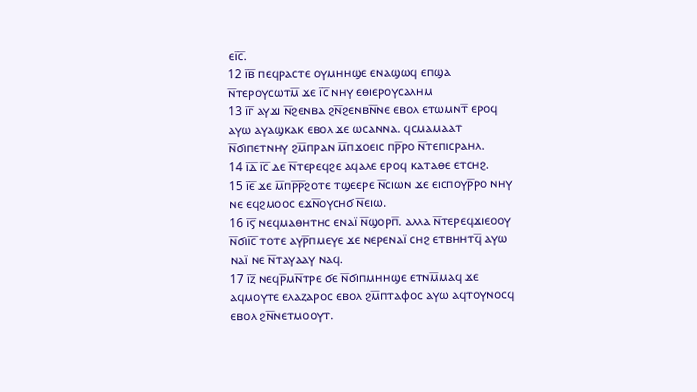ⲉⲓ̅ⲥ̅.
12 ⲓ̅ⲃ̅ ⲡⲉϥⲣⲁⲥⲧⲉ ⲟⲩⲙⲏⲏϣⲉ ⲉⲛⲁϣⲱϥ ⲉⲡϣⲁ ⲛ̅ⲧⲉⲣⲟⲩⲥⲱⲧⲙ̅ ϫⲉ ⲓ̅ⲥ̅ ⲛⲏⲩ ⲉⲑⲓⲉⲣⲟⲩⲥⲁⲗⲏⲙ
13 ⲓ̅ⲅ̅ ⲁⲩϫⲓ ⲛ̅ϩⲉⲛⲃⲁ ϩⲛ̅ϩⲉⲛⲃⲛ̅ⲛⲉ ⲉⲃⲟⲗ ⲉⲧⲱⲙⲛⲧ̅ ⲉⲣⲟϥ ⲁⲩⲱ ⲁⲩⲁϣⲕⲁⲕ ⲉⲃⲟⲗ ϫⲉ ⲱⲥⲁⲛⲛⲁ. ϥⲥⲙⲁⲙⲁⲁⲧ ⲛ̅ϭⲓⲡⲉⲧⲛⲏⲩ ϩⲙ̅ⲡⲣⲁⲛ ⲙ̅ⲡϫⲟⲉⲓⲥ ⲡⲣ̅ⲣⲟ ⲛ̅ⲧⲉⲡⲓⲥⲣⲁⲏⲗ.
14 ⲓ̅ⲇ̅ ⲓ̅ⲥ̅ ⲇⲉ ⲛ̅ⲧⲉⲣⲉϥϩⲉ ⲁϥⲁⲗⲉ ⲉⲣⲟϥ ⲕⲁⲧⲁⲑⲉ ⲉⲧⲥⲏϩ.
15 ⲓ̅ⲉ̅ ϫⲉ ⲙ̅ⲡⲣ̅ⲣ̅ϩⲟⲧⲉ ⲧϣⲉⲉⲣⲉ ⲛ̅ⲥⲓⲱⲛ ϫⲉ ⲉⲓⲥⲡⲟⲩⲣ̅ⲣⲟ ⲛⲏⲩ ⲛⲉ ⲉϥϩⲙⲟⲟⲥ ⲉϫⲛ̅ⲟⲩⲥⲏϭ ⲛ̅ⲉⲓⲱ.
16 ⲓ̅ⲋ̅ ⲛⲉϥⲙⲁⲑⲏⲧⲏⲥ ⲉⲛⲁⲓ̈ ⲛ̅ϣⲟⲣⲡ̅. ⲁⲗⲗⲁ ⲛ̅ⲧⲉⲣⲉϥϫⲓⲉⲟⲟⲩ ⲛ̅ϭⲓⲓ̅ⲥ̅ ⲧⲟⲧⲉ ⲁⲩⲣ̅ⲡⲙⲉⲩⲉ ϫⲉ ⲛⲉⲣⲉⲛⲁⲓ̈ ⲥⲏϩ ⲉⲧⲃⲏⲏⲧϥ̅ ⲁⲩⲱ ⲛⲁⲓ̈ ⲛⲉ ⲛ̅ⲧⲁⲩⲁⲁⲩ ⲛⲁϥ.
17 ⲓ̅ⲍ̅ ⲛⲉϥⲣ̅ⲙⲛ̅ⲧⲣⲉ ϭⲉ ⲛ̅ϭⲓⲡⲙⲏⲏϣⲉ ⲉⲧⲛⲙ̅ⲙⲁϥ ϫⲉ ⲁϥⲙⲟⲩⲧⲉ ⲉⲗⲁⲍⲁⲣⲟⲥ ⲉⲃⲟⲗ ϩⲙ̅ⲡⲧⲁⲫⲟⲥ ⲁⲩⲱ ⲁϥⲧⲟⲩⲛⲟⲥϥ ⲉⲃⲟⲗ ϩⲛ̅ⲛⲉⲧⲙⲟⲟⲩⲧ.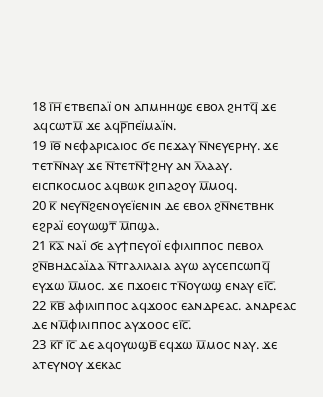18 ⲓ̅ⲏ̅ ⲉⲧⲃⲉⲡⲁⲓ̈ ⲟⲛ ⲁⲡⲙⲏⲏϣⲉ ⲉⲃⲟⲗ ϩⲏⲧϥ̅ ϫⲉ ⲁϥⲥⲱⲧⲙ̅ ϫⲉ ⲁϥⲣ̅ⲡⲉⲓ̈ⲙⲁⲓ̈ⲛ.
19 ⲓ̅ⲑ̅ ⲛⲉⲫⲁⲣⲓⲥⲁⲓⲟⲥ ϭⲉ ⲡⲉϫⲁⲩ ⲛ̅ⲛⲉⲩⲉⲣⲏⲩ. ϫⲉ ⲧⲉⲧⲛ̅ⲛⲁⲩ ϫⲉ ⲛ̅ⲧⲉⲧⲛ̅ϯϩⲏⲩ ⲁⲛ ⲗ̅ⲗⲁⲁⲩ. ⲉⲓⲥⲡⲕⲟⲥⲙⲟⲥ ⲁϥⲃⲱⲕ ϩⲓⲡⲁϩⲟⲩ ⲙ̅ⲙⲟϥ.
20 ⲕ̅ ⲛⲉⲩⲛ̅ϩⲉⲛⲟⲩⲉⲓ̈ⲉⲛⲓⲛ ⲇⲉ ⲉⲃⲟⲗ ϩⲛ̅ⲛⲉⲧⲃⲏⲕ ⲉϩⲣⲁⲓ̈ ⲉⲟⲩⲱϣⲧ̅ ⲙ̅ⲡϣⲁ.
21 ⲕ̅ⲁ̅ ⲛⲁⲓ̈ ϭⲉ ⲁⲩϯⲡⲉⲩⲟⲓ̈ ⲉⲫⲓⲗⲓⲡⲡⲟⲥ ⲡⲉⲃⲟⲗ ϩⲛ̅ⲃⲏⲇⲥⲁⲓ̈ⲇⲁ ⲛ̅ⲧⲅⲁⲗⲓⲗⲁⲓⲁ ⲁⲩⲱ ⲁⲩⲥⲉⲡⲥⲱⲡϥ̅ ⲉⲩϫⲱ ⲙ̅ⲙⲟⲥ. ϫⲉ ⲡϫⲟⲉⲓⲥ ⲧⲛ̅ⲟⲩⲱϣ ⲉⲛⲁⲩ ⲉⲓ̅ⲥ̅.
22 ⲕ̅ⲃ̅ ⲁⲫⲓⲗⲓⲡⲡⲟⲥ ⲁϥϫⲟⲟⲥ ⲉⲁⲛⲇⲣⲉⲁⲥ. ⲁⲛⲇⲣⲉⲁⲥ ⲇⲉ ⲛⲙ̅ⲫⲓⲗⲓⲡⲡⲟⲥ ⲁⲩϫⲟⲟⲥ ⲉⲓ̅ⲥ̅.
23 ⲕ̅ⲅ̅ ⲓ̅ⲥ̅ ⲇⲉ ⲁϥⲟⲩⲱϣⲃ̅ ⲉϥϫⲱ ⲙ̅ⲙⲟⲥ ⲛⲁⲩ. ϫⲉ ⲁⲧⲉⲩⲛⲟⲩ ϫⲉⲕⲁⲥ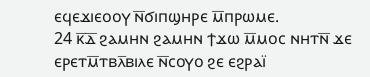ⲉϥⲉϫⲓⲉⲟⲟⲩ ⲛ̅ϭⲓⲡϣⲏⲣⲉ ⲙ̅ⲡⲣⲱⲙⲉ.
24 ⲕ̅ⲇ̅ ϩⲁⲙⲏⲛ ϩⲁⲙⲏⲛ ϯϫⲱ ⲙ̅ⲙⲟⲥ ⲛⲏⲧⲛ̅ ϫⲉ ⲉⲣⲉⲧⲙ̅ⲧⲃⲗ̅ⲃⲓⲗⲉ ⲛ̅ⲥⲟⲩⲟ ϩⲉ ⲉϩⲣⲁⲓ̈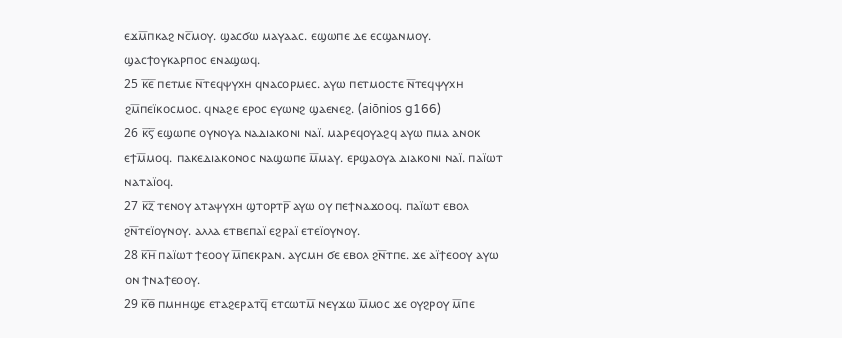ⲉϫⲙ̅ⲡⲕⲁϩ ⲛⲥ̅ⲙⲟⲩ. ϣⲁⲥϭⲱ ⲙⲁⲩⲁⲁⲥ. ⲉϣⲱⲡⲉ ⲇⲉ ⲉⲥϣⲁⲛⲙⲟⲩ. ϣⲁⲥϯⲟⲩⲕⲁⲣⲡⲟⲥ ⲉⲛⲁϣⲱϥ.
25 ⲕ̅ⲉ̅ ⲡⲉⲧⲙⲉ ⲛ̅ⲧⲉϥⲯⲩⲭⲏ ϥⲛⲁⲥⲟⲣⲙⲉⲥ. ⲁⲩⲱ ⲡⲉⲧⲙⲟⲥⲧⲉ ⲛ̅ⲧⲉϥⲯⲩⲭⲏ ϩⲙ̅ⲡⲉⲓ̈ⲕⲟⲥⲙⲟⲥ. ϥⲛⲁϩⲉ ⲉⲣⲟⲥ ⲉⲩⲱⲛϩ ϣⲁⲉⲛⲉϩ. (aiōnios g166)
26 ⲕ̅ⲋ̅ ⲉϣⲱⲡⲉ ⲟⲩⲛⲟⲩⲁ ⲛⲁⲇⲓⲁⲕⲟⲛⲓ ⲛⲁⲓ̈. ⲙⲁⲣⲉϥⲟⲩⲁϩϥ ⲁⲩⲱ ⲡⲙⲁ ⲁⲛⲟⲕ ⲉϯⲙ̅ⲙⲟϥ. ⲡⲁⲕⲉⲇⲓⲁⲕⲟⲛⲟⲥ ⲛⲁϣⲱⲡⲉ ⲙ̅ⲙⲁⲩ. ⲉⲣϣⲁⲟⲩⲁ ⲇⲓⲁⲕⲟⲛⲓ ⲛⲁⲓ̈. ⲡⲁⲓ̈ⲱⲧ ⲛⲁⲧⲁⲓ̈ⲟϥ.
27 ⲕ̅ⲍ̅ ⲧⲉⲛⲟⲩ ⲁⲧⲁⲯⲩⲭⲏ ϣⲧⲟⲣⲧⲣ̅ ⲁⲩⲱ ⲟⲩ ⲡⲉϯⲛⲁϫⲟⲟϥ. ⲡⲁⲓ̈ⲱⲧ ⲉⲃⲟⲗ ϩⲛ̅ⲧⲉⲓ̈ⲟⲩⲛⲟⲩ. ⲁⲗⲗⲁ ⲉⲧⲃⲉⲡⲁⲓ̈ ⲉϩⲣⲁⲓ̈ ⲉⲧⲉⲓ̈ⲟⲩⲛⲟⲩ.
28 ⲕ̅ⲏ̅ ⲡⲁⲓ̈ⲱⲧ ϯⲉⲟⲟⲩ ⲙ̅ⲡⲉⲕⲣⲁⲛ. ⲁⲩⲥⲙⲏ ϭⲉ ⲉⲃⲟⲗ ϩⲛ̅ⲧⲡⲉ. ϫⲉ ⲁⲓ̈ϯⲉⲟⲟⲩ ⲁⲩⲱ ⲟⲛ ϯⲛⲁϯⲉⲟⲟⲩ.
29 ⲕ̅ⲑ̅ ⲡⲙⲏⲏϣⲉ ⲉⲧⲁϩⲉⲣⲁⲧϥ̅ ⲉⲧⲥⲱⲧⲙ̅ ⲛⲉⲩϫⲱ ⲙ̅ⲙⲟⲥ ϫⲉ ⲟⲩϩⲣⲟⲩ ⲙ̅ⲡⲉ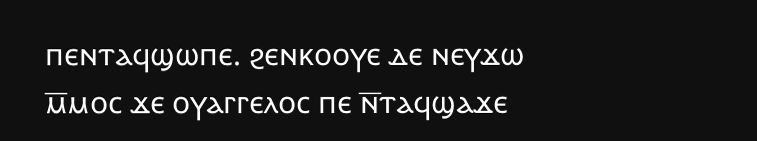ⲡⲉⲛⲧⲁϥϣⲱⲡⲉ. ϩⲉⲛⲕⲟⲟⲩⲉ ⲇⲉ ⲛⲉⲩϫⲱ ⲙ̅ⲙⲟⲥ ϫⲉ ⲟⲩⲁⲅⲅⲉⲗⲟⲥ ⲡⲉ ⲛ̅ⲧⲁϥϣⲁϫⲉ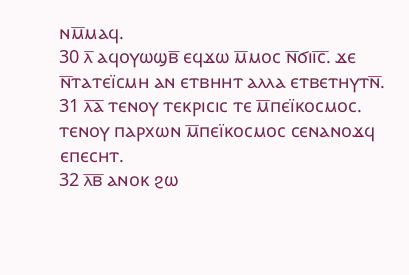ⲛⲙ̅ⲙⲁϥ.
30 ⲗ̅ ⲁϥⲟⲩⲱϣⲃ̅ ⲉϥϫⲱ ⲙ̅ⲙⲟⲥ ⲛ̅ϭⲓⲓ̅ⲥ̅. ϫⲉ ⲛ̅ⲧⲁⲧⲉⲓ̈ⲥⲙⲏ ⲁⲛ ⲉⲧⲃⲏⲏⲧ ⲁⲗⲗⲁ ⲉⲧⲃⲉⲧⲏⲩⲧⲛ̅.
31 ⲗ̅ⲁ̅ ⲧⲉⲛⲟⲩ ⲧⲉⲕⲣⲓⲥⲓⲥ ⲧⲉ ⲙ̅ⲡⲉⲓ̈ⲕⲟⲥⲙⲟⲥ. ⲧⲉⲛⲟⲩ ⲡⲁⲣⲭⲱⲛ ⲙ̅ⲡⲉⲓ̈ⲕⲟⲥⲙⲟⲥ ⲥⲉⲛⲁⲛⲟϫϥ ⲉⲡⲉⲥⲏⲧ.
32 ⲗ̅ⲃ̅ ⲁⲛⲟⲕ ϩⲱ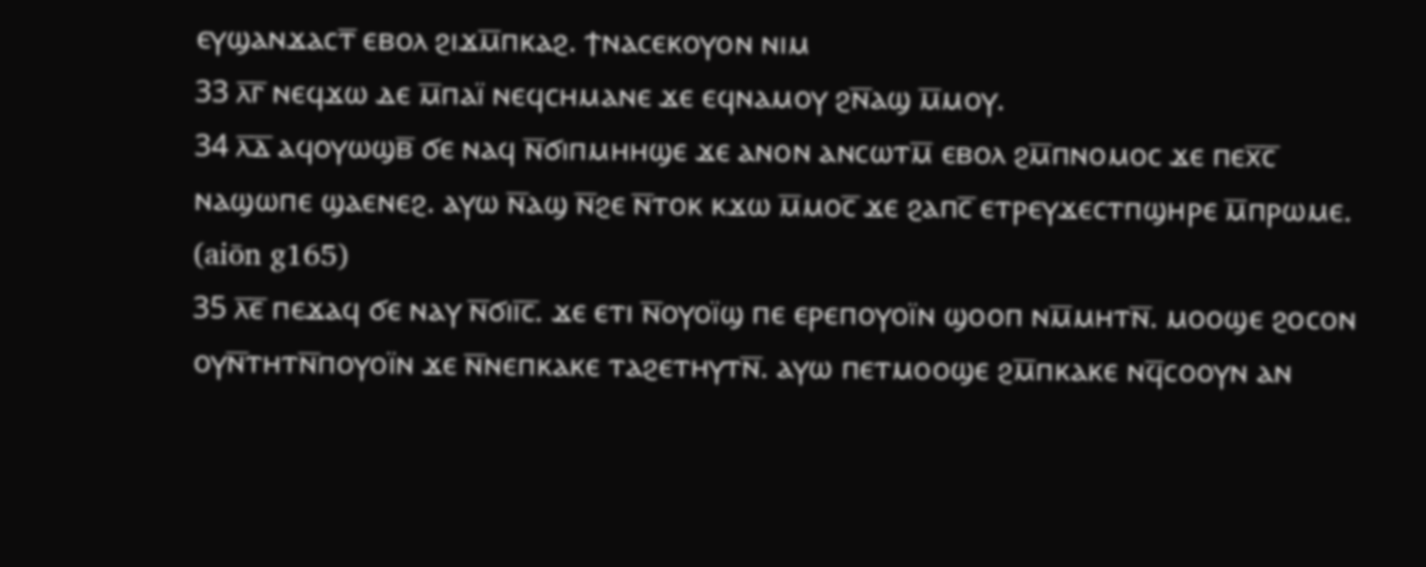ⲉⲩϣⲁⲛϫⲁⲥⲧ̅ ⲉⲃⲟⲗ ϩⲓϫⲙ̅ⲡⲕⲁϩ. ϯⲛⲁⲥⲉⲕⲟⲩⲟⲛ ⲛⲓⲙ
33 ⲗ̅ⲅ̅ ⲛⲉϥϫⲱ ⲇⲉ ⲙ̅ⲡⲁⲓ̈ ⲛⲉϥⲥⲏⲙⲁⲛⲉ ϫⲉ ⲉϥⲛⲁⲙⲟⲩ ϩⲛ̅ⲁϣ ⲙ̅ⲙⲟⲩ.
34 ⲗ̅ⲇ̅ ⲁϥⲟⲩⲱϣⲃ̅ ϭⲉ ⲛⲁϥ ⲛ̅ϭⲓⲡⲙⲏⲏϣⲉ ϫⲉ ⲁⲛⲟⲛ ⲁⲛⲥⲱⲧⲙ̅ ⲉⲃⲟⲗ ϩⲙ̅ⲡⲛⲟⲙⲟⲥ ϫⲉ ⲡⲉⲭ̅ⲥ̅ ⲛⲁϣⲱⲡⲉ ϣⲁⲉⲛⲉϩ. ⲁⲩⲱ ⲛ̅ⲁϣ ⲛ̅ϩⲉ ⲛ̅ⲧⲟⲕ ⲕϫⲱ ⲙ̅ⲙⲟⲥ̅ ϫⲉ ϩⲁⲡⲥ̅ ⲉⲧⲣⲉⲩϫⲉⲥⲧⲡϣⲏⲣⲉ ⲙ̅ⲡⲣⲱⲙⲉ. (aiōn g165)
35 ⲗ̅ⲉ̅ ⲡⲉϫⲁϥ ϭⲉ ⲛⲁⲩ ⲛ̅ϭⲓⲓ̅ⲥ̅. ϫⲉ ⲉⲧⲓ ⲛ̅ⲟⲩⲟⲓ̈ϣ ⲡⲉ ⲉⲣⲉⲡⲟⲩⲟⲓ̈ⲛ ϣⲟⲟⲡ ⲛⲙ̅ⲙⲏⲧⲛ̅. ⲙⲟⲟϣⲉ ϩⲟⲥⲟⲛ ⲟⲩⲛ̅ⲧⲏⲧⲛ̅ⲡⲟⲩⲟⲓ̈ⲛ ϫⲉ ⲛ̅ⲛⲉⲡⲕⲁⲕⲉ ⲧⲁϩⲉⲧⲏⲩⲧⲛ̅. ⲁⲩⲱ ⲡⲉⲧⲙⲟⲟϣⲉ ϩⲙ̅ⲡⲕⲁⲕⲉ ⲛϥ̅ⲥⲟⲟⲩⲛ ⲁⲛ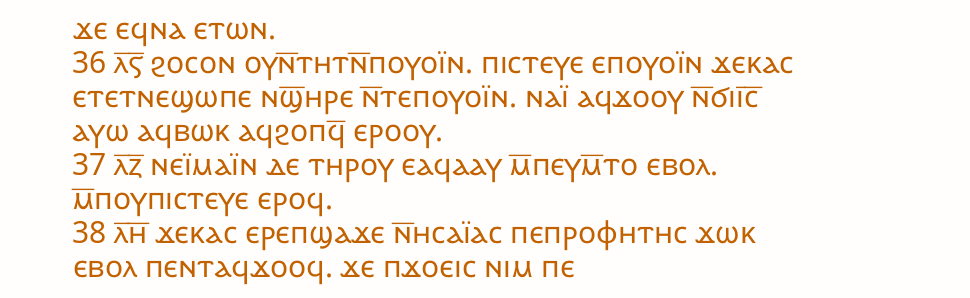ϫⲉ ⲉϥⲛⲁ ⲉⲧⲱⲛ.
36 ⲗ̅ⲋ̅ ϩⲟⲥⲟⲛ ⲟⲩⲛ̅ⲧⲏⲧⲛ̅ⲡⲟⲩⲟⲓ̈ⲛ. ⲡⲓⲥⲧⲉⲩⲉ ⲉⲡⲟⲩⲟⲓ̈ⲛ ϫⲉⲕⲁⲥ ⲉⲧⲉⲧⲛⲉϣⲱⲡⲉ ⲛϣ̅ⲏⲣⲉ ⲛ̅ⲧⲉⲡⲟⲩⲟⲓ̈ⲛ. ⲛⲁⲓ̈ ⲁϥϫⲟⲟⲩ ⲛ̅ϭⲓⲓ̅ⲥ̅ ⲁⲩⲱ ⲁϥⲃⲱⲕ ⲁϥϩⲟⲡϥ̅ ⲉⲣⲟⲟⲩ.
37 ⲗ̅ⲍ̅ ⲛⲉⲓ̈ⲙⲁⲓ̈ⲛ ⲇⲉ ⲧⲏⲣⲟⲩ ⲉⲁϥⲁⲁⲩ ⲙ̅ⲡⲉⲩⲙ̅ⲧⲟ ⲉⲃⲟⲗ. ⲙ̅ⲡⲟⲩⲡⲓⲥⲧⲉⲩⲉ ⲉⲣⲟϥ.
38 ⲗ̅ⲏ̅ ϫⲉⲕⲁⲥ ⲉⲣⲉⲡϣⲁϫⲉ ⲛ̅ⲏⲥⲁⲓ̈ⲁⲥ ⲡⲉⲡⲣⲟⲫⲏⲧⲏⲥ ϫⲱⲕ ⲉⲃⲟⲗ ⲡⲉⲛⲧⲁϥϫⲟⲟϥ. ϫⲉ ⲡϫⲟⲉⲓⲥ ⲛⲓⲙ ⲡⲉ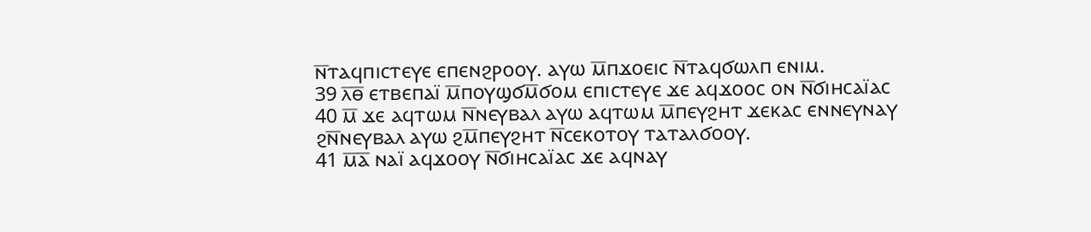ⲛ̅ⲧⲁϥⲡⲓⲥⲧⲉⲩⲉ ⲉⲡⲉⲛϩⲣⲟⲟⲩ. ⲁⲩⲱ ⲙ̅ⲡϫⲟⲉⲓⲥ ⲛ̅ⲧⲁϥϭⲱⲗⲡ ⲉⲛⲓⲙ.
39 ⲗ̅ⲑ̅ ⲉⲧⲃⲉⲡⲁⲓ̈ ⲙ̅ⲡⲟⲩϣϭⲙ̅ϭⲟⲙ ⲉⲡⲓⲥⲧⲉⲩⲉ ϫⲉ ⲁϥϫⲟⲟⲥ ⲟⲛ ⲛ̅ϭⲓⲏⲥⲁⲓ̈ⲁⲥ
40 ⲙ̅ ϫⲉ ⲁϥⲧⲱⲙ ⲛ̅ⲛⲉⲩⲃⲁⲗ ⲁⲩⲱ ⲁϥⲧⲱⲙ ⲙ̅ⲡⲉⲩϩⲏⲧ ϫⲉⲕⲁⲥ ⲉⲛⲛⲉⲩⲛⲁⲩ ϩⲛ̅ⲛⲉⲩⲃⲁⲗ ⲁⲩⲱ ϩⲙ̅ⲡⲉⲩϩⲏⲧ ⲛ̅ⲥⲉⲕⲟⲧⲟⲩ ⲧⲁⲧⲁⲗϭⲟⲟⲩ.
41 ⲙ̅ⲁ̅ ⲛⲁⲓ̈ ⲁϥϫⲟⲟⲩ ⲛ̅ϭⲓⲏⲥⲁⲓ̈ⲁⲥ ϫⲉ ⲁϥⲛⲁⲩ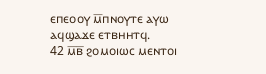ⲉⲡⲉⲟⲟⲩ ⲙ̅ⲡⲛⲟⲩⲧⲉ ⲁⲩⲱ ⲁϥϣⲁϫⲉ ⲉⲧⲃⲏⲏⲧϥ.
42 ⲙ̅ⲃ̅ ϩⲟⲙⲟⲓⲱⲥ ⲙⲉⲛⲧⲟⲓ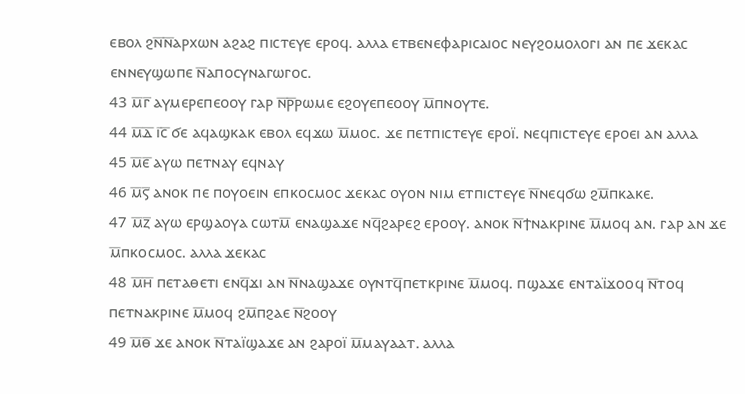ⲉⲃⲟⲗ ϩⲛ̅ⲛ̅ⲁⲣⲭⲱⲛ ⲁϩⲁϩ ⲡⲓⲥⲧⲉⲩⲉ ⲉⲣⲟϥ. ⲁⲗⲗⲁ ⲉⲧⲃⲉⲛⲉⲫⲁⲣⲓⲥⲁⲓⲟⲥ ⲛⲉⲩϩⲟⲙⲟⲗⲟⲅⲓ ⲁⲛ ⲡⲉ ϫⲉⲕⲁⲥ ⲉⲛⲛⲉⲩϣⲱⲡⲉ ⲛ̅ⲁⲡⲟⲥⲩⲛⲁⲅⲱⲅⲟⲥ.
43 ⲙ̅ⲅ̅ ⲁⲩⲙⲉⲣⲉⲡⲉⲟⲟⲩ ⲅⲁⲣ ⲛ̅ⲣ̅ⲣⲱⲙⲉ ⲉϩⲟⲩⲉⲡⲉⲟⲟⲩ ⲙ̅ⲡⲛⲟⲩⲧⲉ.
44 ⲙ̅ⲇ̅ ⲓ̅ⲥ̅ ϭⲉ ⲁϥⲁϣⲕⲁⲕ ⲉⲃⲟⲗ ⲉϥϫⲱ ⲙ̅ⲙⲟⲥ. ϫⲉ ⲡⲉⲧⲡⲓⲥⲧⲉⲩⲉ ⲉⲣⲟⲓ̈. ⲛⲉϥⲡⲓⲥⲧⲉⲩⲉ ⲉⲣⲟⲉⲓ ⲁⲛ ⲁⲗⲗⲁ
45 ⲙ̅ⲉ̅ ⲁⲩⲱ ⲡⲉⲧⲛⲁⲩ ⲉϥⲛⲁⲩ
46 ⲙ̅ⲋ̅ ⲁⲛⲟⲕ ⲡⲉ ⲡⲟⲩⲟⲉⲓⲛ ⲉⲡⲕⲟⲥⲙⲟⲥ ϫⲉⲕⲁⲥ ⲟⲩⲟⲛ ⲛⲓⲙ ⲉⲧⲡⲓⲥⲧⲉⲩⲉ ⲛ̅ⲛⲉϥϭⲱ ϩⲙ̅ⲡⲕⲁⲕⲉ.
47 ⲙ̅ⲍ̅ ⲁⲩⲱ ⲉⲣϣⲁⲟⲩⲁ ⲥⲱⲧⲙ̅ ⲉⲛⲁϣⲁϫⲉ ⲛϥ̅ϩⲁⲣⲉϩ ⲉⲣⲟⲟⲩ. ⲁⲛⲟⲕ ⲛ̅ϯⲛⲁⲕⲣⲓⲛⲉ ⲙ̅ⲙⲟϥ ⲁⲛ. ⲅⲁⲣ ⲁⲛ ϫⲉ ⲙ̅ⲡⲕⲟⲥⲙⲟⲥ. ⲁⲗⲗⲁ ϫⲉⲕⲁⲥ
48 ⲙ̅ⲏ̅ ⲡⲉⲧⲁⲑⲉⲧⲓ ⲉⲛϥ̅ϫⲓ ⲁⲛ ⲛ̅ⲛⲁϣⲁϫⲉ ⲟⲩⲛⲧϥ̅ⲡⲉⲧⲕⲣⲓⲛⲉ ⲙ̅ⲙⲟϥ. ⲡϣⲁϫⲉ ⲉⲛⲧⲁⲓ̈ϫⲟⲟϥ ⲛ̅ⲧⲟϥ ⲡⲉⲧⲛⲁⲕⲣⲓⲛⲉ ⲙ̅ⲙⲟϥ ϩⲙ̅ⲡϩⲁⲉ ⲛ̅ϩⲟⲟⲩ
49 ⲙ̅ⲑ̅ ϫⲉ ⲁⲛⲟⲕ ⲛ̅ⲧⲁⲓ̈ϣⲁϫⲉ ⲁⲛ ϩⲁⲣⲟⲓ̈ ⲙ̅ⲙⲁⲩⲁⲁⲧ. ⲁⲗⲗⲁ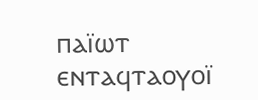ⲡⲁⲓ̈ⲱⲧ ⲉⲛⲧⲁϥⲧⲁⲟⲩⲟⲓ̈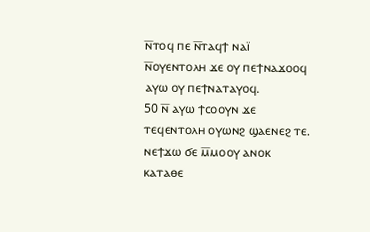ⲛ̅ⲧⲟϥ ⲡⲉ ⲛ̅ⲧⲁϥϯ ⲛⲁⲓ̈ ⲛ̅ⲟⲩⲉⲛⲧⲟⲗⲏ ϫⲉ ⲟⲩ ⲡⲉϯⲛⲁϫⲟⲟϥ ⲁⲩⲱ ⲟⲩ ⲡⲉϯⲛⲁⲧⲁⲩⲟϥ.
50 ⲛ̅ ⲁⲩⲱ ϯⲥⲟⲟⲩⲛ ϫⲉ ⲧⲉϥⲉⲛⲧⲟⲗⲏ ⲟⲩⲱⲛϩ ϣⲁⲉⲛⲉϩ ⲧⲉ. ⲛⲉϯϫⲱ ϭⲉ ⲙ̅ⲙⲟⲟⲩ ⲁⲛⲟⲕ ⲕⲁⲧⲁⲑⲉ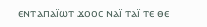ⲉⲛⲧⲁⲡⲁⲓ̈ⲱⲧ ϫⲟⲟⲥ ⲛⲁⲓ̈ ⲧⲁⲓ̈ ⲧⲉ ⲑⲉ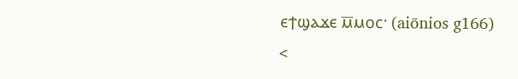ⲉϯϣⲁϫⲉ ⲙ̅ⲙⲟⲥ· (aiōnios g166)
<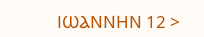ⲒⲰⲀⲚⲚⲎⲚ 12 >